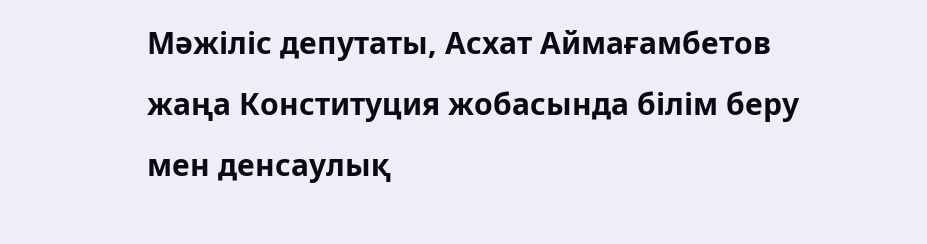Мәжіліс депутаты, Асхат Аймағамбетов жаңа Конституция жобасында білім беру мен денсаулық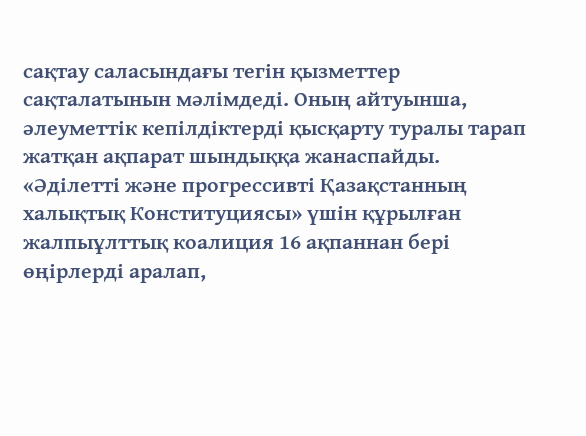сақтау саласындағы тегін қызметтер сақталатынын мәлімдеді. Оның айтуынша, әлеуметтік кепілдіктерді қысқарту туралы тарап жатқан ақпарат шындыққа жанаспайды.
«Әділетті және прогрессивті Қазақстанның халықтық Конституциясы» үшін құрылған жалпыұлттық коалиция 16 ақпаннан бері өңірлерді аралап,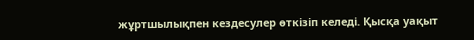жұртшылықпен кездесулер өткізіп келеді. Қысқа уақыт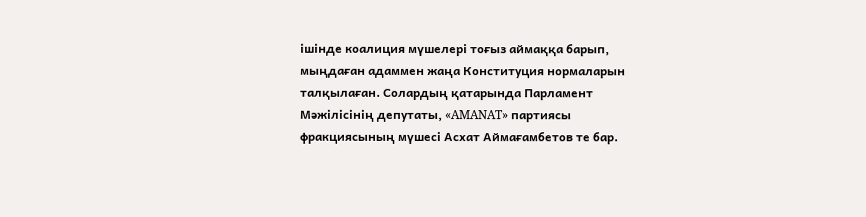ішінде коалиция мүшелері тоғыз аймаққа барып, мыңдаған адаммен жаңа Конституция нормаларын талқылаған. Солардың қатарында Парламент Мәжілісінің депутаты, «AMANAT» партиясы фракциясының мүшесі Асхат Аймағамбетов те бар.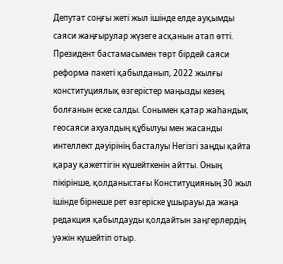Депутат соңғы жеті жыл ішінде елде ауқымды саяси жаңғырулар жүзеге асқанын атап өтті. Президент бастамасымен төрт бірдей саяси реформа пакеті қабылданып, 2022 жылғы конституциялық өзгерістер маңызды кезең болғанын еске салды. Сонымен қатар жаһандық геосаяси ахуалдың құбылуы мен жасанды интеллект дәуірінің басталуы Негізгі заңды қайта қарау қажеттігін күшейткенін айтты. Оның пікірінше, қолданыстағы Конституцияның 30 жыл ішінде бірнеше рет өзгеріске ұшырауы да жаңа редакция қабылдауды қолдайтын заңгерлердің уәжін күшейтіп отыр.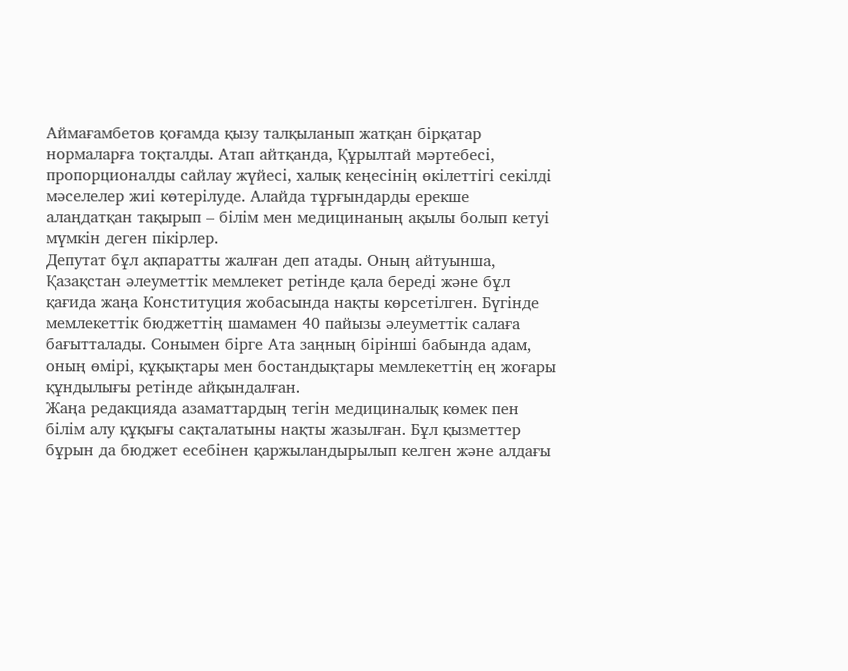Аймағамбетов қоғамда қызу талқыланып жатқан бірқатар нормаларға тоқталды. Атап айтқанда, Құрылтай мәртебесі, пропорционалды сайлау жүйесі, халық кеңесінің өкілеттігі секілді мәселелер жиі көтерілуде. Алайда тұрғындарды ерекше алаңдатқан тақырып – білім мен медицинаның ақылы болып кетуі мүмкін деген пікірлер.
Депутат бұл ақпаратты жалған деп атады. Оның айтуынша, Қазақстан әлеуметтік мемлекет ретінде қала береді және бұл қағида жаңа Конституция жобасында нақты көрсетілген. Бүгінде мемлекеттік бюджеттің шамамен 40 пайызы әлеуметтік салаға бағытталады. Сонымен бірге Ата заңның бірінші бабында адам, оның өмірі, құқықтары мен бостандықтары мемлекеттің ең жоғары құндылығы ретінде айқындалған.
Жаңа редакцияда азаматтардың тегін медициналық көмек пен білім алу құқығы сақталатыны нақты жазылған. Бұл қызметтер бұрын да бюджет есебінен қаржыландырылып келген және алдағы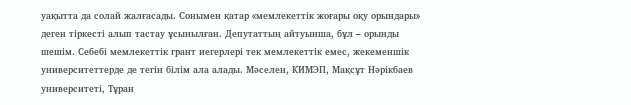уақытта да солай жалғасады. Сонымен қатар «мемлекеттік жоғары оқу орындары» деген тіркесті алып тастау ұсынылған. Депутаттың айтуынша, бұл – орынды шешім. Себебі мемлекеттік грант иегерлері тек мемлекеттік емес, жекеменшік университеттерде де тегін білім ала алады. Мәселен, КИМЭП, Мақсұт Нәрікбаев университеті, Тұран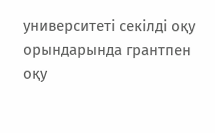университеті секілді оқу орындарында грантпен оқу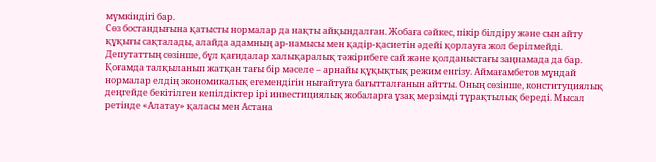мүмкіндігі бар.
Сөз бостандығына қатысты нормалар да нақты айқындалған. Жобаға сәйкес, пікір білдіру және сын айту құқығы сақталады, алайда адамның ар-намысы мен қадір-қасиетін әдейі қорлауға жол берілмейді. Депутаттың сөзінше, бұл қағидалар халықаралық тәжірибеге сай және қолданыстағы заңнамада да бар.
Қоғамда талқыланып жатқан тағы бір мәселе – арнайы құқықтық режим енгізу. Аймағамбетов мұндай нормалар елдің экономикалық егемендігін нығайтуға бағытталғанын айтты. Оның сөзінше, конституциялық деңгейде бекітілген кепілдіктер ірі инвестициялық жобаларға ұзақ мерзімді тұрақтылық береді. Мысал ретінде «Алатау» қаласы мен Астана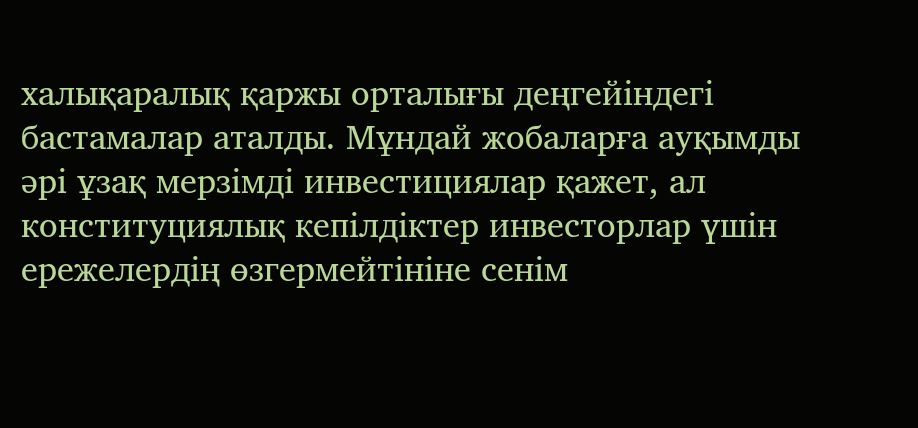халықаралық қаржы орталығы деңгейіндегі бастамалар аталды. Мұндай жобаларға ауқымды әрі ұзақ мерзімді инвестициялар қажет, ал конституциялық кепілдіктер инвесторлар үшін ережелердің өзгермейтініне сенім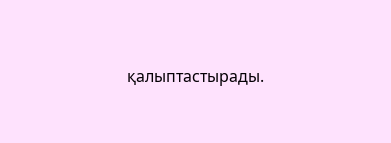қалыптастырады.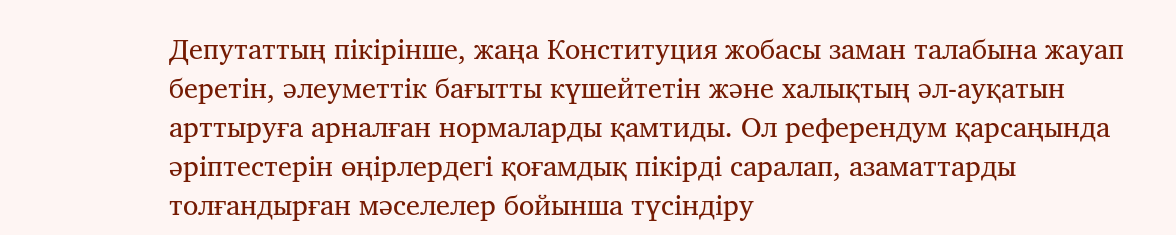Депутаттың пікірінше, жаңа Конституция жобасы заман талабына жауап беретін, әлеуметтік бағытты күшейтетін және халықтың әл-ауқатын арттыруға арналған нормаларды қамтиды. Ол референдум қарсаңында әріптестерін өңірлердегі қоғамдық пікірді саралап, азаматтарды толғандырған мәселелер бойынша түсіндіру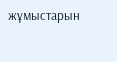жұмыстарын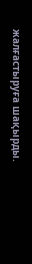жалғастыруға шақырды.